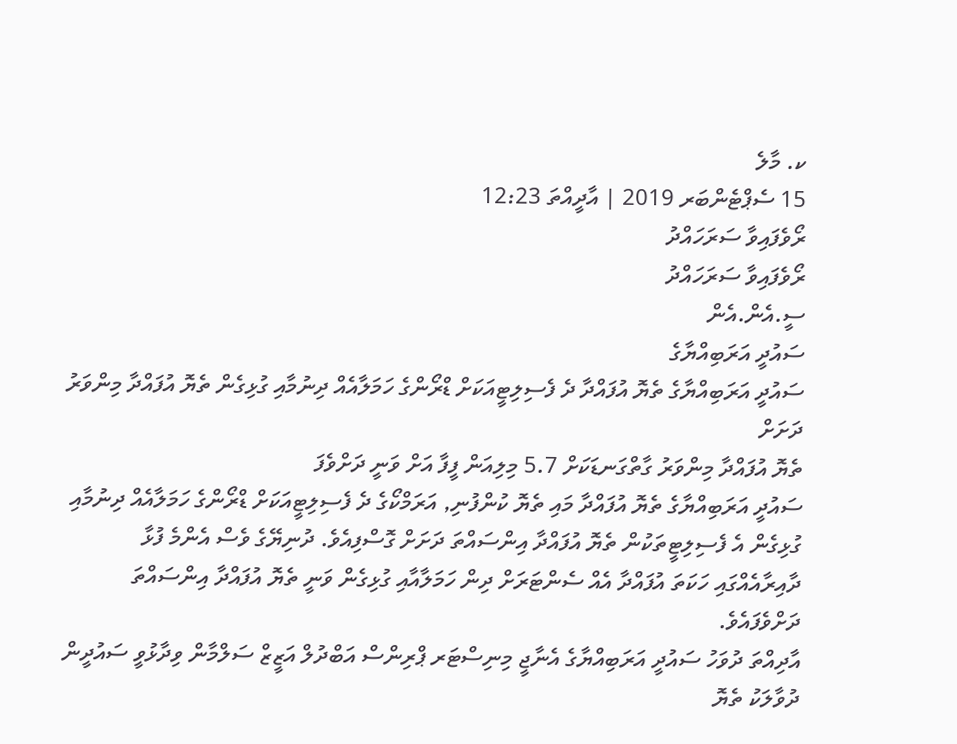ކ. މާލެ
15 ސެޕްޓެންބަރ 2019 | އާދީއްތަ 12:23
ރޯވެފައިވާ ސަރަހައްދު
ރޯވެފައިވާ ސަރަހައްދު
ސީ.އެން.އެން
ސައުދީ އަރަބިއްޔާގެ
ސައުދީ އަރަބިއްޔާގެ ތެޔޮ އުފައްދާ ދެ ފެސިލިޓީއަކަށް ޑްރޯންގެ ހަމަލާއެއް ދިނުމާއި ގުޅިގެން ތެޔޮ އުފައްދާ މިންވަރު ދަށަށް
ތެޔޮ އުފައްދާ މިންވަރު ގާތްގަނޑަކަށް 5.7 މިލިއަން ފީފާ އަށް ވަނީ ދަށްވެފަ
ސައުދީ އަރަބިއްޔާގެ ތެޔޮ އުފައްދާ މައި ތެޔޮ ކުންފުނި, އަރަމްކޯގެ ދެ ފެސިލިޓީއަކަށް ޑްރޯންގެ ހަމަލާއެއް ދިނުމާއި ގުޅިގެން އެ ފެސިލިޓީތަކުން ތެޔޮ އުފައްދާ އިންސައްތަ ދަށަށް ގޮސްފިއެވެ. ދުނިޔޭގެ ވެސް އެންމެ ފުޅާ ދާއިރާއެއްގައި ހަކަތަ އުފައްދާ އެއް ސެންޓަރަށް ދިން ހަމަލާއާއި ގުޅިގެން ވަނީ ތެޔޮ އުފައްދާ އިންސައްތަ ދަށްވެފައެވެ.
އާދިއްތަ ދުވަހު ސައުދީ އަރަބިއްޔާގެ އެނާޖީ މިނިސްޓަރ ޕްރިންސް އަބްދުލް އަޒީޒް ސަލްމާން ވިދާޅުވީ ސައުދީން ދުވާލަކު ތެޔޮ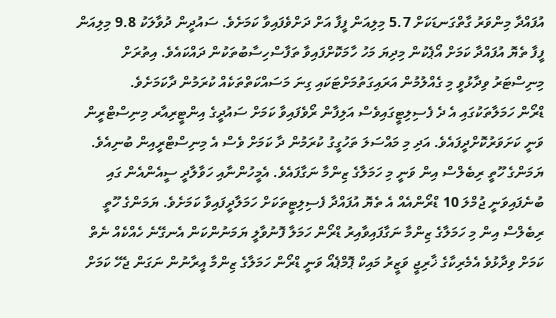އުފައްދާ މިންވަރު ގާތްގަނޑަކަށް 5.7 މިލިއަން ފީފާ އަށް ދަށްވެފައިވާ ކަމަށެވެ. ސައުދީން ދުވާލަކު 9.8 މިލިއަން ފީފާ ތެޔޮ އުފައްދާ ކަމަށް އޯޕެކުން މިދިޔަ މަހު ހާމަކޮށްފައިވާ ތަފާސްހިސާބުތަކުން ދައްކައެވެ. އިތުރަށް މިނިސްޓަރު ވިދާޅުވީ މި ގެއްލުމުން އަރައިގަތުމަށްޓަކައި ގިނަ މަސައްކަތްތަކެއް ކުރަމުން ދާކަމަށެވެ.
ޑްރޯން ހަމަލާތަކުގައި އެ ދެ ފެސިލިޓީގައިވެސް އަލިފާން ރޯވެފައިވާ ކަމަށް ސައުދީގެ އިންޓީރިއާރ މިނިސްޓްރީން ވަނީ ކަށަވަރުކޮށްދީފައެވެ. އަދި މި މައްސަލަ ތަހުގީގު ކުރަމުން ދާ ކަމަށް ވެސް އެ މިނިސްޓްރީއިން ބުނިއެވެ.
ޔަމަންގެ ހޫތީ ރިބެލްސް އިން ވަނީ މި ހަމަލާގެ ޒިންމާ ނަގާފައެވެ. އެމީހުންނާއި ހަވާލާދީ ސީއެންއެން ގައި ބުނެފައިވަނީ ޖުމްލަ 10 ޑްރޯންއެއް އެ ތެޔޮ އުފައްދާ ފެސިލިޓީތަކަށް ހަމަލާދީފައިވާ ކަމަށެވެ. ޔަމަންގެ ހޫތީ ރިބެލްސް އިން މި ހަމަލާގެ ޒިންމާ ނަގާފައިވާއިރު ޑްރޯން ހަމަލާ ފޮނުވާލީ ޔަމަނުންކަން އެނގޭނެ ހެއްކެއް ނެތް ކަމަށް ވިދާޅުވެ އެމެރިކާގެ ޚާރިޖީ ވަޒީރު މައިކް ޕޮމްޕެއޯ ވަނީ ޑްރޯން ހަމަލާގެ ޒިންމާ އީރާނުން ނަގަން ޖެހޭ ކަމަށް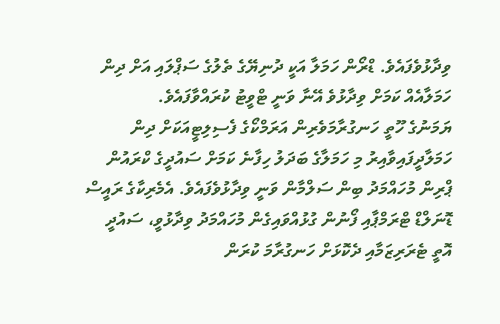ވިދާޅުވެފައެވެ. ޑްރޯން ހަމަލާ އަކީ ދުނިޔޭގެ ތެލުގެ ސަޕްލައި އަށް ދިން ހަމަލާއެއް ކަމަށް ވިދާޅުވެ އޭނާ ވަނީ ޓްވީޓު ކުރައްވާފައެވެ.
ޔަމަނުގެ ހޫތީ ހަނގުރާމަވެރިން އަރަމްކޯގެ ފެސިލިޓީއަކަށް ދިން ހަމަލާދީފައިވާއިރު މި ހަމަލާގެ ބަދަލު ހިފާނެ ކަމަށް ސައުދީގެ ކްރައުން ޕްރިން މުހައްމަދު ބިން ސަލްމާން ވަނީ ވިދާޅުވެފައެވެ. އެމެރިކާގެ ރައީސް ޑޮނަލްޑް ޓްރަމްޕާއި ފޯނުން ގުޅުއްވައިގެން މުހައްމަދު ވިދާޅުވީ، ސައުދީ އޮތީ ޓެރަރިޒަމާއި ދެކޮޅަށް ހަނގުރާމަ ކުރަން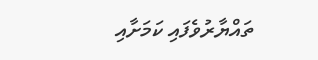ތައްޔާރުވެފައި ކަމަށާއި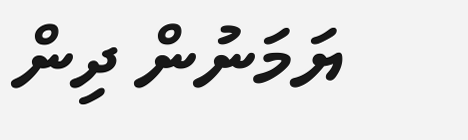ޔަމަނުން ދިން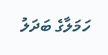ހަމަލާގެ ބަދަލު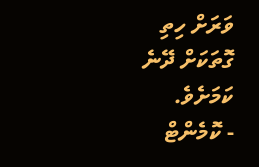ވަރަށް ހިތި ގޮތަކަށް ދޭނެ ކަމަށެވެ.
- ކޮމެންޓް